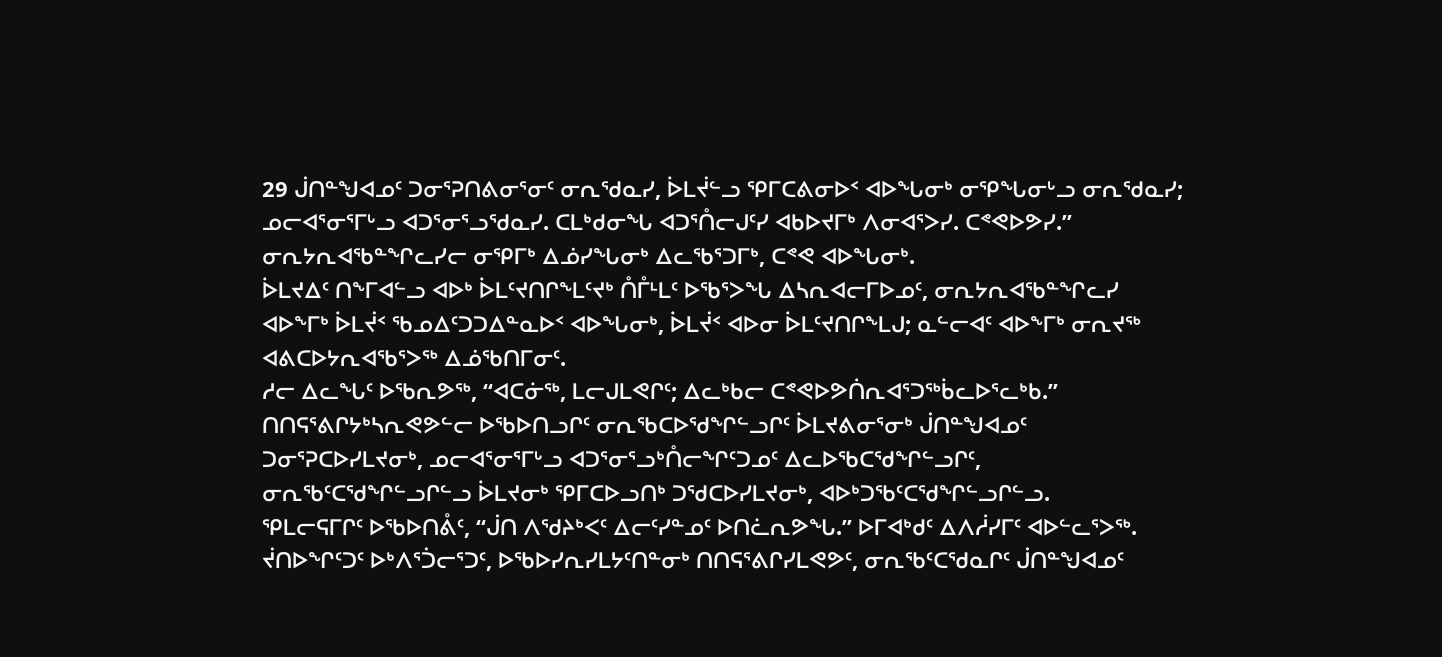29 ᒎᑎᓐᖑᐊᓄᑦ ᑐᓂᕐᕈᑎᕕᓂᕐᓂᑦ ᓂᕆᖁᓇᓯ, ᐆᒪᔫᓪᓗ ᕿᒥᑕᕕᓂᐅᑉ ᐊᐅᖓᓂᒃ ᓂᕿᖓᓂᒡᓗ ᓂᕆᖁᓇᓯ; ᓄᓕᐊᕐᓂᕐᒥᒡᓗ ᐊᑐᕐᓂᕐᓗᖁᓇᓯ. ᑕᒪᒃᑯᓂᖓ ᐊᑐᕐᑍᓕᒍᑦᓯ ᐊᑲᐅᔪᒥᒃ ᐱᓂᐊᕐᐳᓯ. ᑕᕝᕙᐅᕗᓯ.”
ᓂᕆᔭᕆᐊᖃᓐᖏᓚᓯᓕ ᓂᕿᒥᒃ ᐃᓅᓯᖓᓂᒃ ᐃᓚᖃᕐᑐᒥᒃ, ᑕᕝᕙ ᐊᐅᖓᓂᒃ.
ᐆᒪᔪᐃᑦ ᑎᖕᒥᐊᓪᓗ ᐊᐅᒃ ᐆᒪᑦᔪᑎᒋᖕᒪᑦᔪᒃ ᑍᒤᒻᒪᑦ ᐅᖃᕐᐳᖓ ᐃᓴᕆᐊᓕᒥᐅᓄᑦ, ᓂᕆᔭᕆᐊᖃᓐᖏᓚᓯ ᐊᐅᖕᒥᒃ ᐆᒪᔫᑉ ᖃᓄᐃᑦᑐᑐᐃᓐᓇᐅᑉ ᐊᐅᖓᓂᒃ, ᐆᒪᔫᑉ ᐊᐅᓂ ᐆᒪᑦᔪᑎᒋᖕᒪᒍ; ᓇᓪᓕᐊᑦ ᐊᐅᖕᒥᒃ ᓂᕆᔪᖅ ᐊᕕᑕᐅᔭᕆᐊᖃᕐᐳᖅ ᐃᓅᖃᑎᒥᓂᑦ.
ᓱᓕ ᐃᓚᖓᑦ ᐅᖃᕆᕗᖅ, “ᐊᑕᓃᖅ, ᒪᓕᒍᒪᕙᒋᑦ; ᐃᓚᒃᑲᓕ ᑕᕝᕙᐅᕗᑏᕆᐊᕐᑐᖅᑳᓚᐅᕐᓚᒃᑲ.”
ᑎᑎᕋᕐᕕᒋᔭᒃᓴᕆᕙᕗᓪᓕ ᐅᖃᐅᑎᓗᒋᑦ ᓂᕆᖃᑕᐅᖁᖏᓪᓗᒋᑦ ᐆᒪᔪᕕᓂᕐᓂᒃ ᒎᑎᓐᖑᐊᓄᑦ ᑐᓂᕐᕈᑕᐅᓯᒪᔪᓂᒃ, ᓄᓕᐊᕐᓂᕐᒥᒡᓗ ᐊᑐᕐᓂᕐᓗᒃᑍᓕᖏᑦᑐᓄᑦ ᐃᓚᐅᖃᑕᖁᖏᓪᓗᒋᑦ, ᓂᕆᖃᑦᑕᖁᖏᓪᓗᒋᓪᓗ ᐆᒪᔪᓂᒃ ᕿᒥᑕᐅᓗᑎᒃ ᑐᖁᑕᐅᓯᒪᔪᓂᒃ, ᐊᐅᒃᑐᖃᑦᑕᖁᖏᓪᓗᒋᓪᓗ.
ᕿᒪᓕᕋᒥᒋᑦ ᐅᖃᐅᑎᕔᑦ, “ᒎᑎ ᐱᖁᔨᒃᐸᑦ ᐃᓕᑦᓯᓐᓄᑦ ᐅᑎᓛᕆᕗᖓ.” ᐅᒥᐊᒃᑯᑦ ᐃᐱᓲᓯᒥᑦ ᐊᐅᓪᓚᕐᐳᖅ.
ᔫᑎᐅᖏᑦᑐᑦ ᐅᒃᐱᕐᑑᓕᕐᑐᑦ, ᐅᖃᐅᓯᕆᓯᒪᔭᑦᑎᓐᓂᒃ ᑎᑎᕋᕐᕕᒋᓯᒪᕙᕗᑦ, ᓂᕆᖃᑦᑕᖁᓇᒋᑦ ᒎᑎᓐᖑᐊᓄᑦ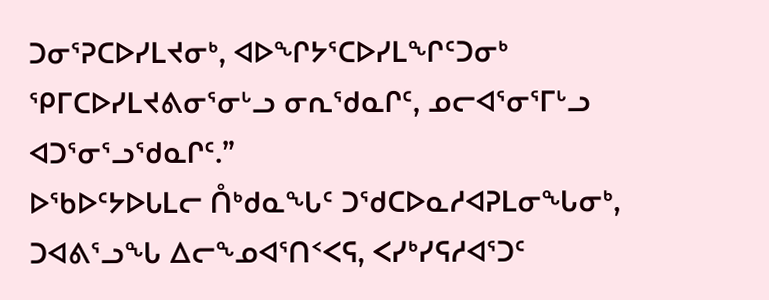ᑐᓂᕐᕈᑕᐅᓯᒪᔪᓂᒃ, ᐊᐅᖏᔭᕐᑕᐅᓯᒪᖏᑦᑐᓂᒃ ᕿᒥᑕᐅᓯᒪᔪᕕᓂᕐᓂᒡᓗ ᓂᕆᖁᓇᒋᑦ, ᓄᓕᐊᕐᓂᕐᒥᒡᓗ ᐊᑐᕐᓂᕐᓗᖁᓇᒋᑦ.”
ᐅᖃᐅᑦᔭᐅᒐᒪᓕ ᑍᒃᑯᓇᖓᑦ ᑐᖁᑕᐅᓇᓱᐊᕈᒪᓂᖓᓂᒃ, ᑐᐊᕕᕐᓗᖓ ᐃᓕᖕᓄᐊᕐᑎᑉᐸᕋ, ᐸᓯᒃᓯᕋᓱᐊᕐᑐᑦ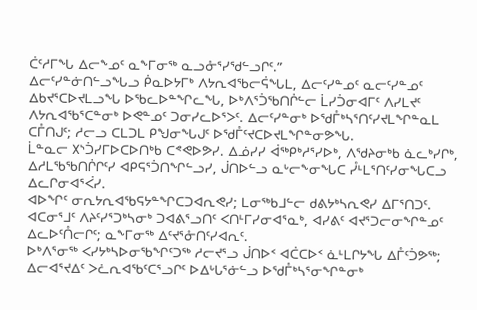ᑖᑦᓱᒥᖓ ᐃᓕᖕᓄᑦ ᓇᖕᒥᓂᖅ ᓇᓗᓁᕐᓯᖁᓪᓗᒋᑦ.”
ᐃᓕᑦᓯᓐᓃᑎᓪᓗᖓᓗ ᑮᓇᐅᔭᒥᒃ ᐱᔭᕆᐊᖃᓕᕌᖓᒪ, ᐃᓕᑦᓯᓐᓄᑦ ᓇᓕᑦᓯᓐᓄᑦ ᐃᑲᔪᕐᑕᐅᔪᒪᓗᖓ ᐅᖃᓚᐅᓐᖏᓚᖓ, ᐅᒃᐱᕐᑑᖃᑎᒌᓪᓕ ᒫᓯᑑᓂᐊᒥᑦ ᐱᓯᒪᔪᑦ ᐱᔭᕆᐊᖃᕐᑕᓐᓂᒃ ᐅᕙᓐᓄᑦ ᑐᓂᓯᓚᐅᕐᐳᑦ. ᐃᓕᑦᓯᓐᓂᒃ ᐅᖁᒤᒃᓴᕐᑎᑦᓯᔪᒪᖏᓐᓇᒪ ᑕᒤᑎᒍᑦ; ᓱᓕᓗ ᑕᒪᑐᒪ ᑭᖑᓂᖓᒍᑦ ᐅᖁᒤᑦᔪᑕᐅᔪᒪᖏᓐᓂᕗᖓ.
ᒫᓐᓇᓕ ᙭ᔅᑑᓯᒥᐅᑕᐅᑎᒃᑲ ᑕᕝᕙᐅᕗᓯ. ᐃᓅᓯᓯ ᐋᖅᑭᒃᓱᕐᓯᐅᒃ, ᐱᖁᔨᓂᒃᑲ ᓈᓚᒃᓯᒋᒃ, ᐃᓱᒪᖃᖃᑎᒌᒋᑦᓯ ᐊᑭᕋᕐᑑᑎᖏᓪᓗᓯ, ᒎᑎᐅᓪᓗ ᓇᒡᓕᖕᓂᖓᑕ ᓮᒻᒪᕐᑎᑦᓯᓂᖓᑕᓗ ᐃᓚᒋᓂᐊᕐᐹᓯ.
ᐊᐅᖏᑦ ᓂᕆᔭᕆᐊᖃᕋᔭᓐᖏᑕᑐᐊᕆᕙᓯ; ᒪᓂᖅᑲᒧᓪᓕ ᑯᕕᔭᒃᓴᕆᕙᓯ ᐃᒥᕐᑎᑐᑦ.
ᐊᑕᓂᕐᒧᑦ ᐱᔨᑦᓯᕐᑐᒃᓴᓂᒃ ᑐᐊᕕᕐᓗᑎᑦ ᐸᑎᒻᒥᓯᓂᐊᕐᓇᒃ, ᐊᓯᕕᑦ ᐊᔪᕐᑐᓕᓂᖏᓐᓄᑦ ᐃᓚᐅᑦᑍᓕᒋᑦ; ᓇᖕᒥᓂᖅ ᐃᑦᔪᕐᓁᑎᑦᓯᐊᕆᑦ.
ᐅᒃᐱᕐᓂᖅ ᐸᓯᔭᒃᓴᐅᓂᖃᖏᑦᑐᖅ ᓱᓕᔪᕐᓗ ᒎᑎᐅᑉ ᐊᑖᑕᐅᑉ ᓈᒻᒪᒋᔭᖓ ᐃᒤᑦᑑᕗᖅ; ᐃᓕᐊᕐᔪᐃᑦ ᐳᓛᕆᐊᖃᑦᑕᕐᓗᒋᑦ ᐅᐃᒡᒐᕐᓃᓪᓗ ᐅᖁᒤᒃᓴᕐᓂᖏᓐᓂᒃ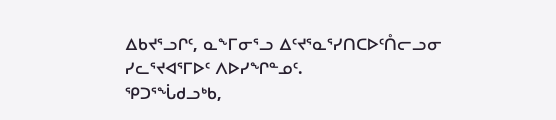ᐃᑲᔪᕐᓗᒋᑦ, ᓇᖕᒥᓂᕐᓗ ᐃᑦᔪᕐᓇᕐᓯᑎᑕᐅᑦᑍᓕᓗᓂ ᓯᓚᕐᔪᐊᕐᒥᐅᑦ ᐱᐅᓯᖏᓐᓄᑦ.
ᕿᑐᕐᖔᑯᓗᒃᑲ,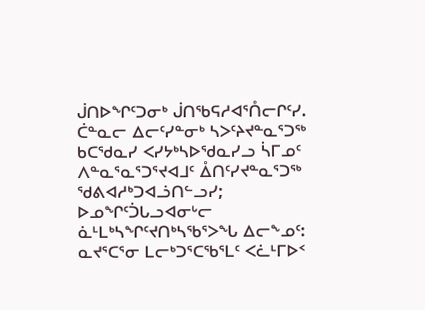ᒎᑎᐅᖏᑦᑐᓂᒃ ᒎᑎᖃᕋᓱᐊᕐᑍᓕᒋᑦᓯ.
ᑖᓐᓇᓕ ᐃᓕᑦᓯᓐᓂᒃ ᓴᐳᑦᔨᔪᓐᓇᕐᑐᖅ ᑲᑕᖁᓇᓯ ᐸᓯᔭᒃᓴᐅᖁᓇᓯᓗ ᓵᒥᓄᑦ ᐱᓐᓇᕐᓇᕐᑐᕐᔪᐊᒧᑦ ᐂᑎᑦᓯᔪᓐᓇᕐᑐᖅ ᖁᕕᐊᓱᒃᑐᐊᓘᑎᓪᓗᓯ;
ᐅᓄᖏᑦᑑᒐᓗᐊᓂᒡᓕ ᓈᒻᒪᒃᓴᖏᑦᔪᑎᒃᓴᖃᕐᐳᖓ ᐃᓕᖕᓄᑦ: ᓇᔪᕐᑕᕐᓂ ᒪᓕᒃᑐᕐᑕᖃᕐᒪᑦ ᐸᓛᒻᒥᐅᑉ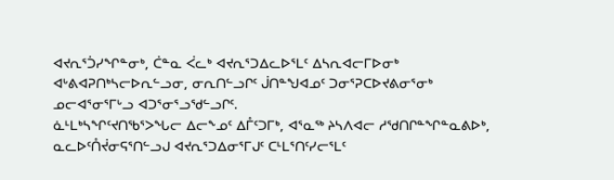ᐊᔪᕆᕐᑑᓯᖏᓐᓂᒃ, ᑖᓐᓇ ᐹᓚᒃ ᐊᔪᕆᕐᑐᐃᓚᐅᕐᒪᑦ ᐃᓴᕆᐊᓕᒥᐅᓂᒃ ᐊᒡᕕᐊᕈᑎᒃᓴᓕᐅᕆᓪᓗᓂ, ᓂᕆᑎᓪᓗᒋᑦ ᒎᑎᓐᖑᐊᓄᑦ ᑐᓂᕐᕈᑕᐅᔪᕕᓂᕐᓂᒃ ᓄᓕᐊᕐᓂᕐᒥᒡᓗ ᐊᑐᕐᓂᕐᓗᖁᓪᓗᒋᑦ.
ᓈᒻᒪᒃᓴᖏᑦᔪᑎᖃᕐᐳᖓᓕ ᐃᓕᖕᓄᑦ ᐃᒤᑦᑐᒥᒃ, ᐊᕐᓇᖅ ᔨᓴᐱᐊᓕ ᓱᖁᑎᒋᓐᖏᓐᓇᕕᐅᒃ, ᓇᓚᐅᑦᑍᔫᓂᕋᕐᑎᓪᓗᒍ ᐊᔪᕆᕐᑐᐃᓂᕐᒥᒍᑦ ᑕᒻᒪᕐᑎᑦᓯᓕᕐᒪᑦ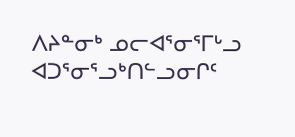ᐱᔨᓐᓂᒃ ᓄᓕᐊᕐᓂᕐᒥᒡᓗ ᐊᑐᕐᓂᕐᓗᒃᑎᓪᓗᓂᒋᑦ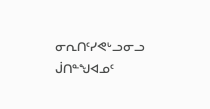ᓂᕆᑎᑦᓯᕙᒡᓗᓂᓗ ᒎᑎᓐᖑᐊᓄᑦ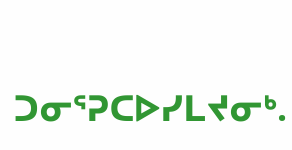ᑐᓂᕐᕈᑕᐅᓯᒪᔪᓂᒃ.